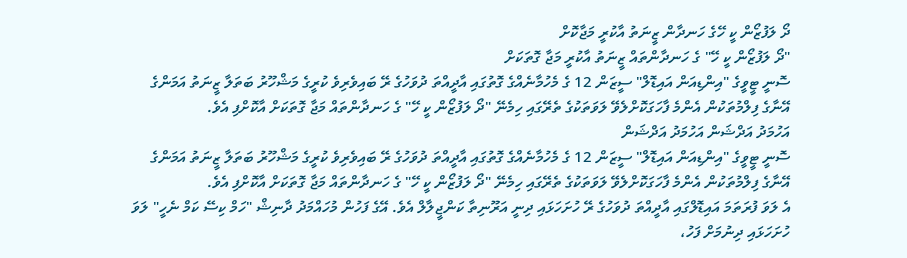ދޯ ލަފުޒޯން ކީ ހޭގެ ހަނދާން ޒީނަތު އާކުރީ މަޖާކޮށް
"ދޯ ލަފުޒޯން ކީ ހޭ" ގެ ހަނދާންތައް ޒީނަތު އާކުރީ މަޖާ ގޮތަކަށް
ސޮނީ ޓީވީގެ "އިންޑިއަން އައިޑޮލް" ސީޒަން 12 ގެ މެހުމާނެއްގެ ގޮތުގައި އާދީއްތަ ދުވަހުގެ ރޭ ބައިވެރިވެ ކުރީގެ މަޝްހޫރު ބަތަލާ ޒީނަތު އަމަންގެ އޭނާގެ ފިލްމުތަކުން އެންމެ ފާހަގަކޮށްލެވޭ ލަވަތަކުގެ ތެރޭގައި ހިމެނޭ "ދޯ ލަފުޒޯން ކީ ހޭ" ގެ ހަނދާންތައް މަޖާ ގޮތަކަށް އާކޮށްފި އެވެ.
އަހުމަދު އަދްޝަން އަހުމަދު އަދްޝަން
ސޮނީ ޓީވީގެ "އިންޑިއަން އައިޑޮލް" ސީޒަން 12 ގެ މެހުމާނެއްގެ ގޮތުގައި އާދީއްތަ ދުވަހުގެ ރޭ ބައިވެރިވެ ކުރީގެ މަޝްހޫރު ބަތަލާ ޒީނަތު އަމަންގެ އޭނާގެ ފިލްމުތަކުން އެންމެ ފާހަގަކޮށްލެވޭ ލަވަތަކުގެ ތެރޭގައި ހިމެނޭ "ދޯ ލަފުޒޯން ކީ ހޭ" ގެ ހަނދާންތައް މަޖާ ގޮތަކަށް އާކޮށްފި އެވެ.
އެ ލަވަ ފުރަތަމަ އައިޑޮލްގައި އާދީއްތަ ދުވަހުގެ ރޭ ހުށަހަޅައި ދިނީ އަރޫނިތާ ކަންޖީލާލް އެވެ. އޭގެ ފަހުން މުހައްމަދު ދާނިޝް "ހަމް ކިސޭ ކަމް ނެހީ" ލަވަ ހުށަހަޅައި ދިނުމަށް ފަހު،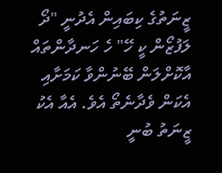ޒީނަތުގެ ކިބައިން އެދުނީ "ދޯ ލަފުޒޯން ކީ ހޭ" ހެ ހަނދާންތައް އާކޮށްލަން ބޭނުންވާ ކަމަށާއި އެކަން ވެދާނެތޯ އެވެ. އެއާ އެކު ޒީނަތު ބުނީ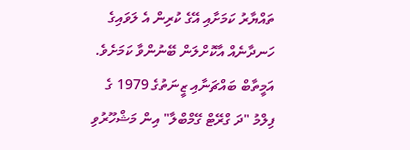ތައްޔާރު ކަމަށާއި އޭގެ ކުރިން އެ ލަވައިގެ ހަނދާނެއް އާކޮށްލަން ބޭނުންވާ ކަމަށެވެ.
އަމީތާބް ބައްޗަނާއި ޒީނަތުގެ 1979 ގެ ފިލްމު "ދަ ގްރޭޓް ގޭމްބްލާ" އިން މަޝްހޫރުވި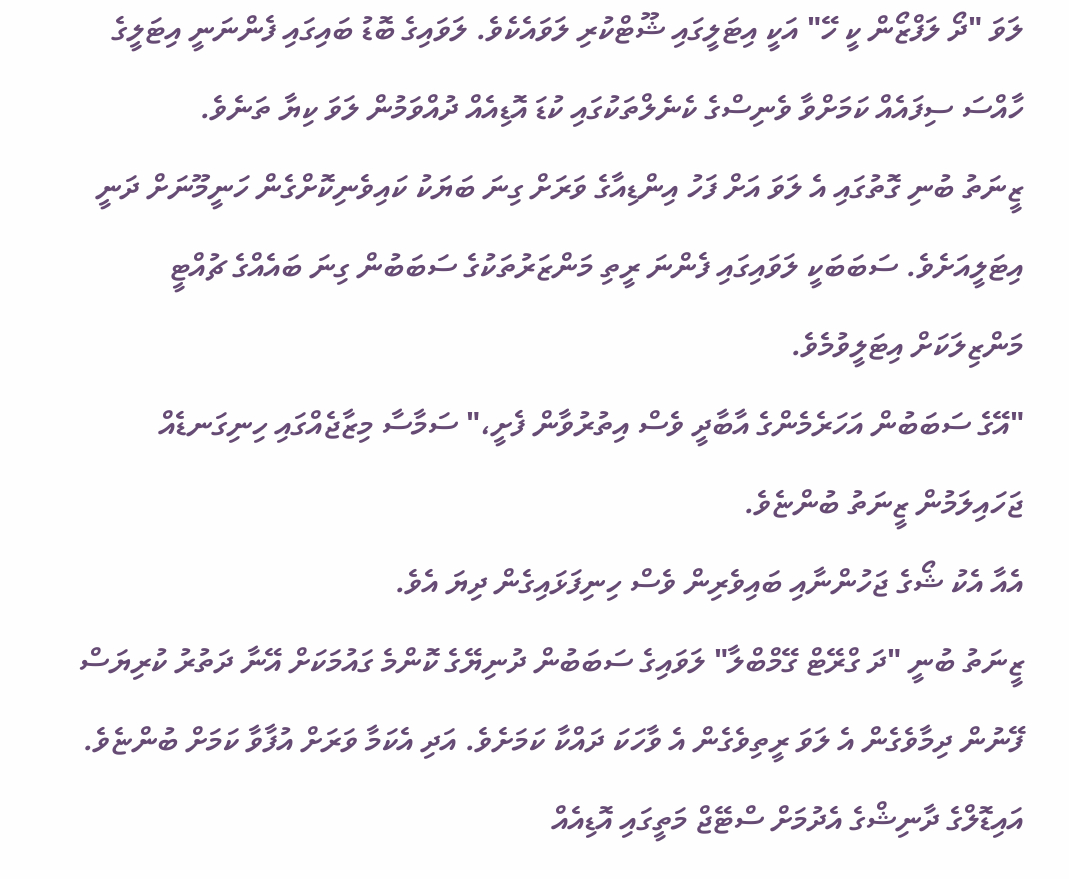ލަވަ "ދޯ ލަފްޒޯން ކީ ހޭ" އަކީ އިޓަލީގައި ޝޫޓްކުރި ލަވައެކެވެ. ލަވައިގެ ބޮޑު ބައިގައި ފެންނަނީ އިޓަލީގެ ހާއްސަ ސިފައެއް ކަމަށްވާ ވެނިސްގެ ކެނެލްތަކުގައި ކުޑަ އޮޑިއެއް ދުއްވަމުން ލަވަ ކިޔާ ތަނެވެ.
ޒީނަތު ބުނި ގޮތުގައި އެ ލަވަ އަށް ފަހު އިންޑިއާގެ ވަރަށް ގިނަ ބަޔަކު ކައިވެނިކޮށްގެން ހަނީމޫނަށް ދަނީ އިޓަލީއަށެވެ. ސަބަބަކީ ލަވައިގައި ފެންނަ ރީތި މަންޒަރުތަކުގެ ސަބަބުން ގިނަ ބައެއްގެ ޗުއްޓީ މަންޒިލަކަށް އިޓަލީވުމެވެ.
"އޭގެ ސަބަބުން އަހަރެމެންގެ އާބާދީ ވެސް އިތުރުވާން ފެށީ،" ސަމާސާ މިޒާޖެއްގައި ހިނިގަނޑެއް ޖަހައިލަމުން ޒީނަތު ބުންޏެވެ.
އެއާ އެކު ޝޯގެ ޖަހުންނާއި ބައިވެރިން ވެސް ހިނިފަޅައިގެން ދިޔަ އެވެ.
ޒީނަތު ބުނީ "ދަ ގްރޭޓް ގޭމްބްލާ" ލަވައިގެ ސަބަބުން ދުނިޔޭގެ ކޮންމެ ގައުމަކަށް އޭނާ ދަތުރު ކުރިޔަސް ފޭނުން ދިމާވެގެން އެ ލަވަ ރީތިވެގެން އެ ވާހަކަ ދައްކާ ކަމަށެވެ. އަދި އެކަމާ ވަރަށް އުފާވާ ކަމަށް ބުންޏެވެ.
އައިޑޮލްގެ ދާނިޝްގެ އެދުމަށް ސްޓޭޖް މަތީގައި އޮޑިއެއް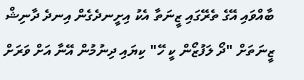ބާއްވައި އޭގެ ތެރޭގައި ޒީނަތާ އެކު އިށީނދެގެން އިނދެ ދާނިޝް ޒީނަތަށް "ދޯ ލަފުޒޯން ކީ ހޭ" ކިޔައި ދިނުމުން އޭނާ އަށް ވަރަށް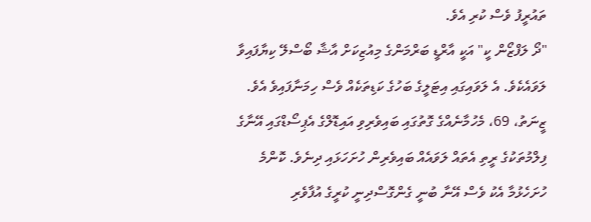ތައުރީފު ވެސް ކުރި އެވެ.
"ދޯ ލަފްޒޯން ކީ" އަކީ އާރްޑީ ބަރްމަންގެ މިއުޒިކަށް އާޝާ ބޯސްލޭ ކިޔާފައިވާ ލަވައެކެވެ. އެ ލަވައިގައި އިޓަލީގެ ބަހުގެ ކަޑިތަކެއް ވެސް ހިމަނާފައިވެ އެވެ.
ޒީނަތު، 69، މެހުމާނެއްގެ ގޮތުގައި ބައިވެރިވި އައިޑޮލްގެ އެޕިސޯޑްގައި އޭނާގެ ފިލްމުތަކުގެ ރީތި އެތައް ލަވައެއް ބައިވެރިން ހުށަހަޅައި ދިނެވެ. ކޮންމެ ހުށަހެޅުމާ އެކު ވެސް އޭނާ ބުނީ ގެންގޮސްދިނީ ކުރީގެ އުފާވެރި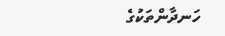ހަނދާންތަކުގެ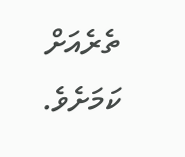ތެރެއަށް ކަމަށެވެ.